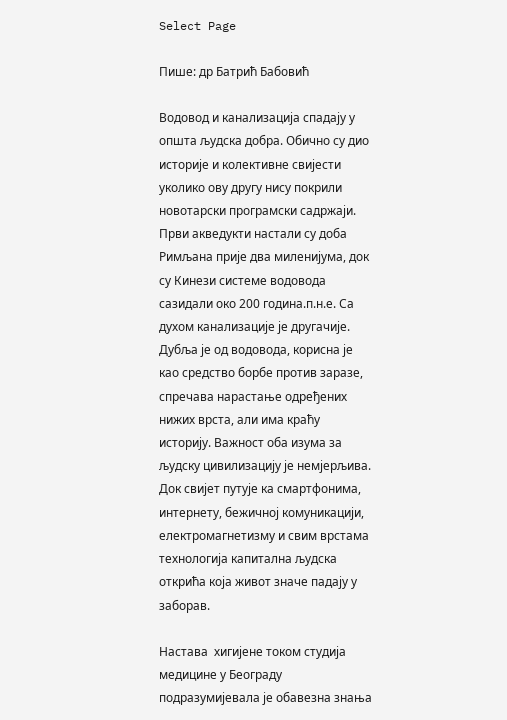Select Page

Пише: др Батрић Бабовић

Водовод и канализација спадају у општа људска добра. Обично су дио историје и колективне свијести уколико ову другу нису покрили новотарски програмски садржаји. Први акведукти настали су доба Римљана прије два миленијума, док су Кинези системе водовода сазидали око 200 година.п.н.е. Са духом канализације је другачије. Дубља је од водовода, корисна је као средство борбе против заразе, спречава нарастање одређених нижих врста, али има краћу историју. Важност оба изума за људску цивилизацију је немјерљива. Док свијет путује ка смартфонима, интернету, бежичној комуникацији, електромагнетизму и свим врстама технологија капитална људска открића која живот значе падају у заборав.

Настава  хигијене током студија медицине у Београду подразумијевала је обавезна знања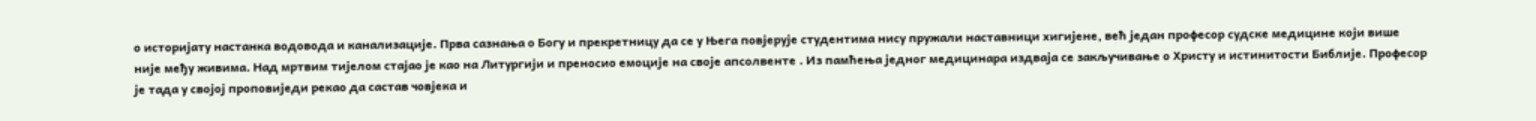о историјату настанка водовода и канализације. Прва сазнања о Богу и прекретницу да се у Њега повјерује студентима нису пружали наставници хигијене, већ један професор судске медицине који више није међу живима. Над мртвим тијелом стајао је као на Литургији и преносио емоције на своје апсолвенте . Из памћења једног медицинара издваја се закључивање о Христу и истинитости Библије. Професор је тада у својој проповиједи рекао да састав човјека и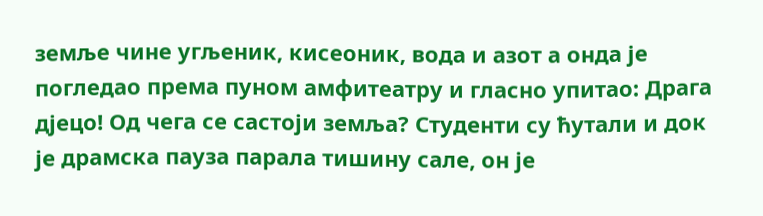земље чине угљеник, кисеоник, вода и азот а онда је погледао према пуном амфитеатру и гласно упитао: Драга дјецо! Од чега се састоји земља? Студенти су ћутали и док је драмска пауза парала тишину сале, он је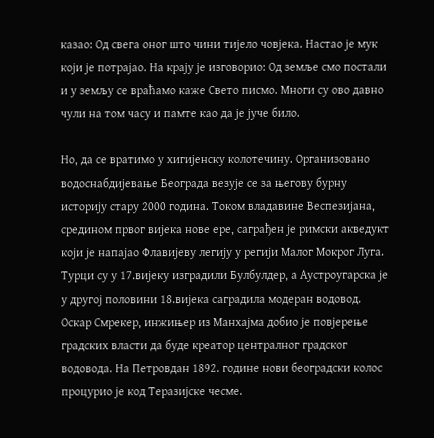казао: Од свега оног што чини тијело човјека. Настао је мук који је потрајао. На крају је изговорио: Од земље смо постали и у земљу се враћамо каже Свето писмо. Многи су ово давно чули на том часу и памте као да је јуче било.

Но, да се вратимо у хигијенску колотечину. Организовано водоснабдијевање Београда везује се за његову бурну историју стару 2000 година. Током владавине Веспезијана, средином првог вијека нове ере, саграђен је римски акведукт који је напајао Флавијеву легију у регији Малог Мокрог Луга. Турци су у 17.вијеку изградили Булбулдер, а Аустроугарска је у другој половини 18.вијека саградила модеран водовод. Оскар Смрекер, инжињер из Манхајма добио је повјерење градских власти да буде креатор централног градског водовода. На Петровдан 1892. године нови београдски колос процурио је код Теразијске чесме.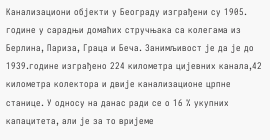Канализациони објекти у Београду изграђени су 1905. године у сарадњи домаћих стручњака са колегама из Берлина, Париза, Граца и Беча. Занимљивост је да је до 1939.године изграђено 224 километра цијевних канала,42 километра колектора и двије канализационе црпне станице. У односу на данас ради се о 16 % укупних капацитета, али је за то вријеме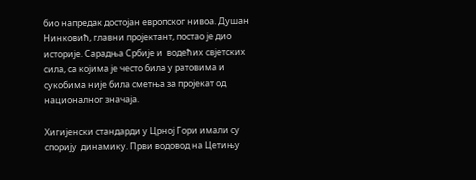био напредак достојан европског нивоа. Душан Нинковић, главни пројектант, постао је дио историје. Сарадња Србије и  водећих свјетских сила, са којима је често била у ратовима и сукобима није била сметња за пројекат од националног значаја.

Хигијенски стандарди у Црној Гори имали су спорију  динамику. Први водовод на Цетињу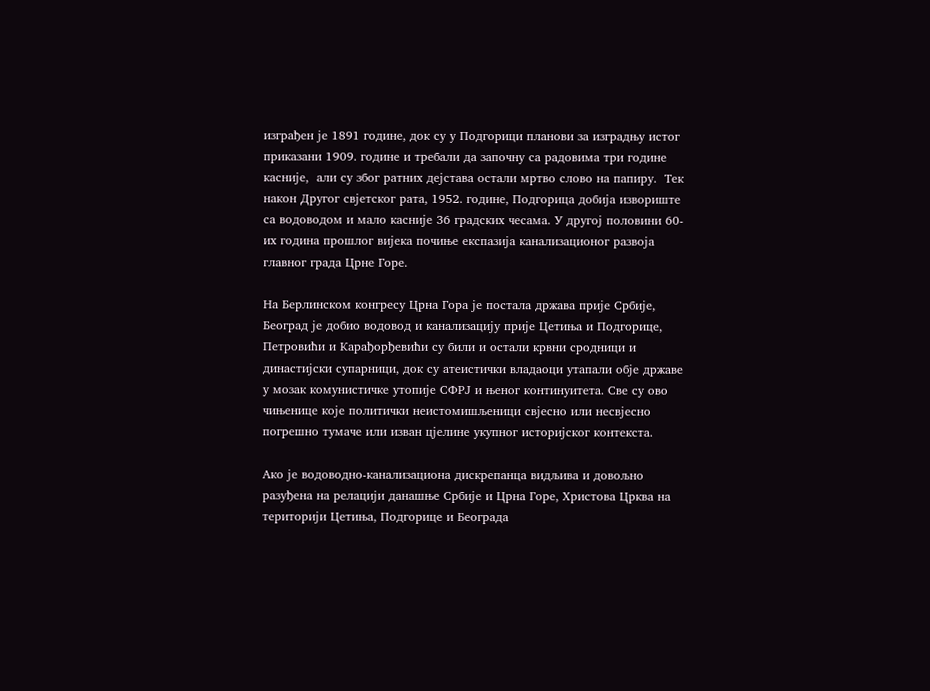изграђен је 1891 године, док су у Подгорици планови за изградњу истог приказани 1909. године и требали да започну са радовима три године касније,  али су због ратних дејстава остали мртво слово на папиру.  Тек након Другог свјетског рата, 1952. године, Подгорица добија извориште са водоводом и мало касније 36 градских чесама. У другој половини 60-их година прошлог вијека почиње експазија канализационог развоја главног града Црне Горе.

На Берлинском конгресу Црна Гора је постала држава прије Србије, Београд је добио водовод и канализацију прије Цетиња и Подгорице, Петровићи и Карађорђевићи су били и остали крвни сродници и династијски супарници, док су атеистички владаоци утапали обје државе у мозак комунистичке утопије СФРЈ и њеног континуитета. Све су ово чињенице које политички неистомишљеници свјесно или несвјесно погрешно тумаче или изван цјелине укупног историјског контекста.

Ако је водоводно-канализациона дискрепанца видљива и довољно разуђена на релацији данашње Србије и Црна Горе, Христова Црква на територији Цетиња, Подгорице и Београда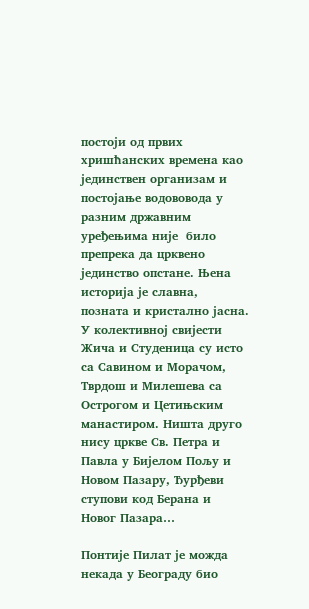постоји од првих хришћанских времена као јединствен организам и постојање водововода у разним државним уређењима није  било  препрека да црквено јединство опстане. Њена историја је славна, позната и кристално јасна. У колективној свијести  Жича и Студеница су исто са Савином и Морачом, Тврдош и Милешева са Острогом и Цетињским манастиром. Ништа друго нису цркве Св. Петра и Павла у Бијелом Пољу и Новом Пазару, Ђурђеви ступови код Берана и Новог Пазара…

Понтије Пилат је можда  некада у Београду био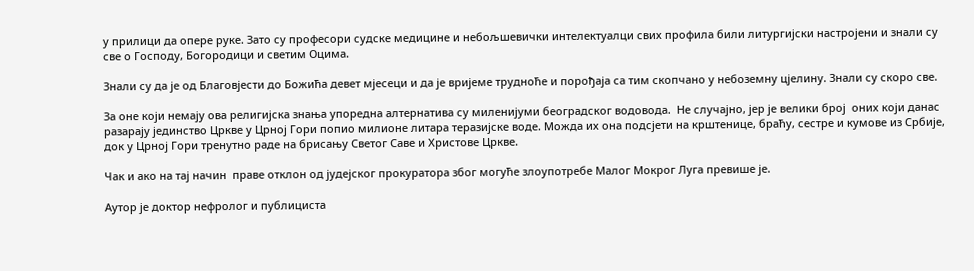у прилици да опере руке. Зато су професори судске медицине и небољшевички интелектуалци свих профила били литургијски настројени и знали су све о Господу, Богородици и светим Оцима.

Знали су да је од Благовјести до Божића девет мјесеци и да је вријеме трудноће и порођаја са тим скопчано у небоземну цјелину. Знали су скоро све.

За оне који немају ова религијска знања упоредна алтернатива су миленијуми београдског водовода.  Не случајно, јер је велики број  оних који данас разарају јединство Цркве у Црној Гори попио милионе литара теразијске воде. Можда их она подсјети на крштенице, браћу, сестре и кумове из Србије, док у Црној Гори тренутно раде на брисању Светог Саве и Христове Цркве.

Чак и ако на тај начин  праве отклон од јудејског прокуратора због могуће злоупотребе Малог Мокрог Луга превише је.

Аутор је доктор нефролог и публициста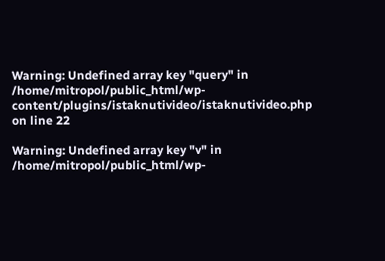Warning: Undefined array key "query" in /home/mitropol/public_html/wp-content/plugins/istaknutivideo/istaknutivideo.php on line 22

Warning: Undefined array key "v" in /home/mitropol/public_html/wp-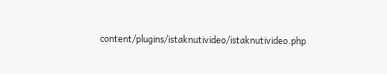content/plugins/istaknutivideo/istaknutivideo.php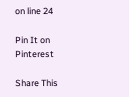on line 24

Pin It on Pinterest

Share This